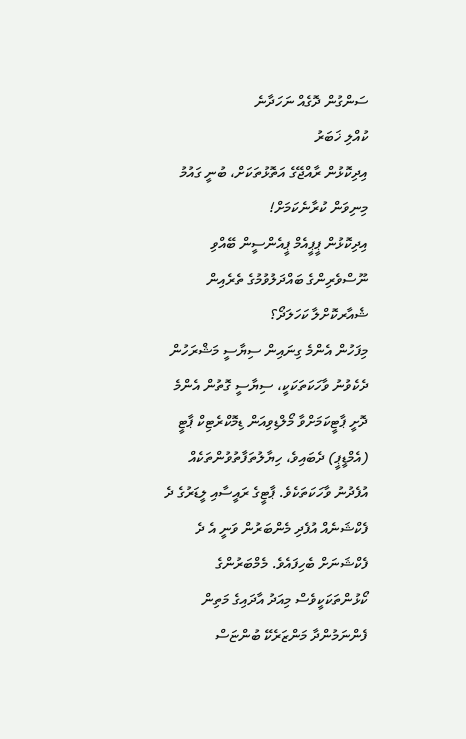ސަންގުން ދޮގެއް ނަހަދާނެ
ކުއްލި ޚަބަރު
އިދިކޮޅުން ރާއްޖޭގެ އަތޮޅުތަކަށް، ބުނީ ގައުމު މިނިވަން ކުރާނެކަމަށް!
އިދިކޮޅުން ޕީޕީއެމް ޕީއެންސީން ބޭއްވި ނޫސްވެރިންގެ ބައްދަލުވުމުގެ ތެރެއިން
ޝެއާރކޮށްލާ ކަހަލަދޯ؟
މިފަހުން އެންމެ ގިނައިން ސިޔާސީ މަޝްރަހުން ދެކެވުނު ވާހަކަތަކަކީ، ސިޔާސީ ގޮތުން އެންމެ ދޮށީ ޕާޓީކަމަށްވާ މޯލްޑިވިއަން ޑިމޮކްރެޓިކް ޕާޓީ (އެމްޑީޕީ) ދެބައިވެ، ހިޔާލުތަފާތުވުންތަކެއް އުފެދުނު ވާހަކަތަކެވެ. ޕާޓީގެ ރައީސާއި ލީޑަރުގެ ދެ ފެކްޝަނެއް އުފެދި މެންބަރުން ވަނީ އެ ދެ ފެކްޝަނަށް ބެހިފައެވެ. މެމްބަރުންގެ ކޯޅުންތަކަކީވެސް މިއަދު އާދައިގެ މަތިން ފެންނަމުންދާ މަންޒަރެކޭ ބުންޏަސް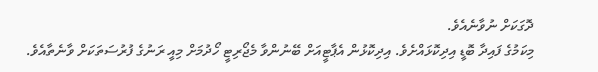ދޮގަކަށް ނުވާނެއެވެ.
މިކަމުގެ ފައިދާ ބޮޑީ އިދިކޮޅައްށެވެ. އިދިކޮޅުން އެޕާޓީއަށް ބޭނުންވާ މެޖޯރިޓީ ހޯދުމަށް މިއީ ރަނުގެ ފުރުސަތަކަށް ވާނެތާއެވެ.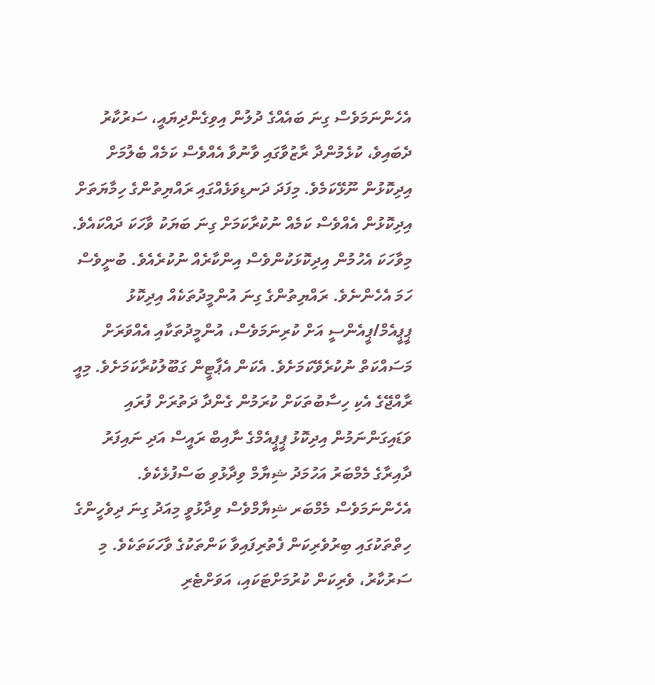އެހެންނަމަވެސް ގިނަ ބައެއްގެ ދުލުން އިވިގެންދިޔައީ، ސަރުކާރު ދެބައިވެ، ކުޅެމުންދާ ރާޒުވާގައި ވާނުވާ އެއްވެސް ކަމެއް ބެލުމަށް އިދިކޮޅުން ނޫޅޭކަމެވެ. މިފަދަ ދަނޑިވަޅެއްގައި ރައްޔިތުންގެ ހިމާޔަތަށް އިދިކޮޅުން އެއްވެސް ކަމެއް ނުކުރާކަމަށް ގިނަ ބަޔަކު ވާހަކަ ދައްކައެވެ.
މިވާހަކަ އެހުމުން އިދިކޮޅަކުންވެސް އިންކާރެއް ނުކުރެއެވެ. ބުނީވެސް ހަމަ އެހެންނެވެ. ރައްޔިތުންގެ ގިނަ އުންމީދުތަކެއް އިދިކޮޅު ޕީޕީއެމް/ޕީއެންސީ އަށް ކުރިނަމަވެސް، އުންމީދުތަކާއި އެއްވަރަށް މަސައްކަތް ނުކުރެވޭކަމަށެވެ. އެކަން އެޕާޓީން ގަބޫލުކުރާކަމަށެވެ. މިއީ ރާއްޖޭގެ އެކި ހިސާބުތަކަށް ކުރަމުން ގެންދާ ދަތުރަށް ފުރައި ވަޑައިގަންނަމުން އިދިކޮޅު ޕީޕީއެމްގެ ނާއިބް ރައީސް އަދި ނައިފަރު ދާއިރާގެ މެމްބަރު އަހުމަދު ޝިޔާމް ވިދާޅުވި ބަސްފުޅެކެވެ.
އެހެންނަމަވެސް މެމްބަރ ޝިޔާމްވެސް ވިދާޅުވީ މިއަދު ގިނަ ދިވެހީންގެ ހިތްތަކުގައި ބިރުވެރިކަން ފެތުރިފައިވާ ކަންތަކުގެ ވާހަކަތަކެވެ. މި ސަރުކާރު، ވެރިކަން ކުރުމަށްޓަކައި، އަވަށްޓެރި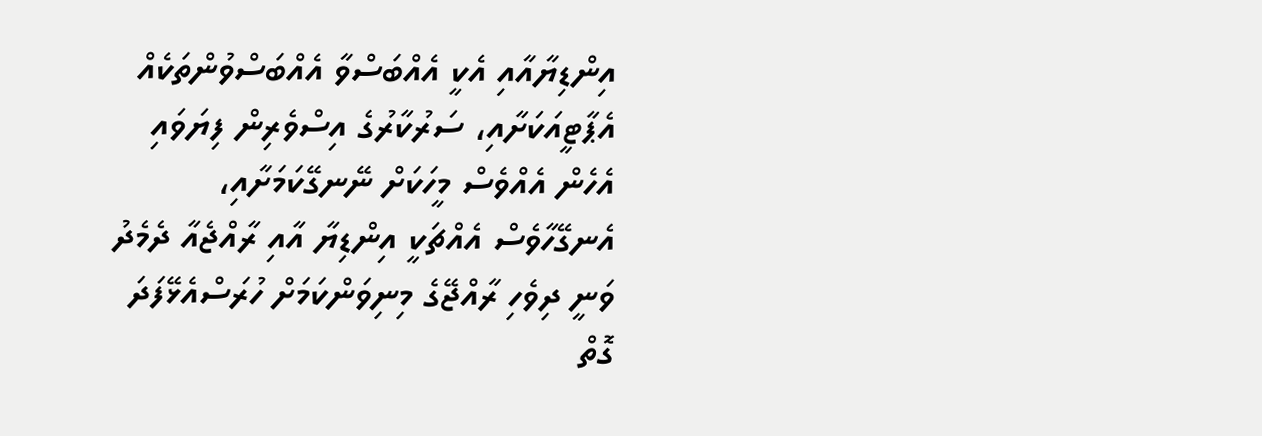އިންޑިޔާއާއި އެކީ އެއްބަސްވާ އެއްބަސްވުންތަކެއް އެޕާޓީއަކަށާއި، ސަރުކާރުގެ އިސްވެރިން ފިޔަވައި އެހެން އެއްވެސް މީހަކަށް ނޭނގޭކަމަށާއި، އެނގޭހާވެސް އެއްޗަކީ އިންޑިޔާ އާއި ރާއްޖެއާ ދެމެދު ވަނީ ދިވެހި ރާއްޖޭގެ މިނިވަންކަމަށް ހުރަސްއެޅޭފަދަ ގޮތް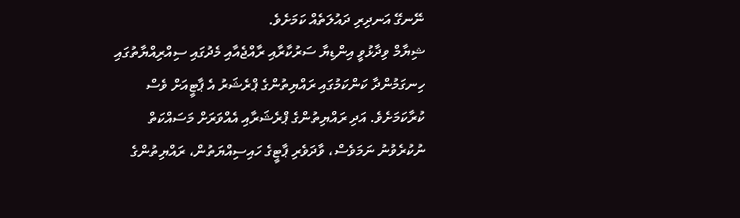ނޭނގޭ އަނދިރި ދައުލަތެއް ކަމަށެވެ.
ޝިޔާމް ވިދާޅުވީ އިންޑިޔާ ސަރުކާރާއި ރާއްޖެއާއި މެދުގައި ސިއްރިއްޔާތުގައި ހިނގަމުންދާ ކަންކަމުގައި ރައްޔިތުންގެ ޕްރެޝަރު އެ ޕާޓީއަށް ވެސް ކުރާކަމަށެވެ. އަދި ރައްޔިތުންގެ ޕްރެޝަރާއި އެއްވަރަށް މަސައްކަތް ނުކުރެވުނު ނަމަވެސް، ވާދަވެރި ޕާޓީގެ ހައިސިއްޔަތުން، ރައްޔިތުންގެ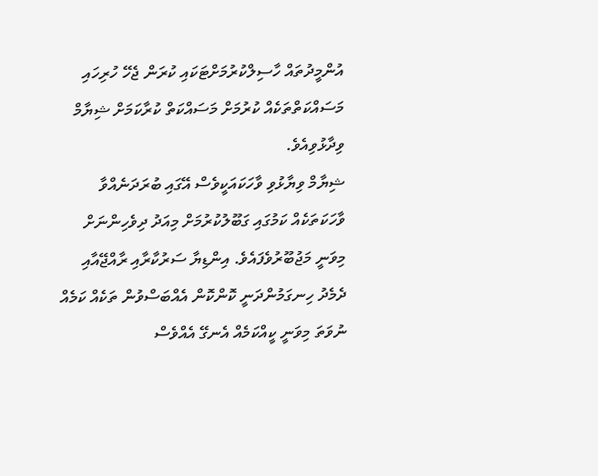އުންމީދުތައް ހާސިލްކުރުމަށްޓަކައި ކުރަން ޖެހޭ ހުރިހައި މަސައްކަތްތަކެއް ކުރުމަށް މަސައްކަތް ކުރާކަމަށް ޝިޔާމް ވިދާޅުވިއެވެ.
ޝިޔާމް ވިޔާޅުވި ވާހަކައަކީވެސް އޭގައި ބުރަދަނެއްވާ ވާހަކަތަކެއް ކަމުގައި ގަބޫލުކުރުމަށް މިއަދު ދިވެހިންނަށް މިވަނީ މަޖުބޫރުވެފައެވެ. އިންޑިޔާ ސަރުކާރާއި ރާއްޖޭއާއި ދެމެދު ހިނގަމުންދަނީ ކޮންކޮން އެއްބަސްވުން ތަކެއް ކަމެއް ނުވަތަ މިވަނީ ކީއްކަމެއް އެނގޭ އެއްވެސް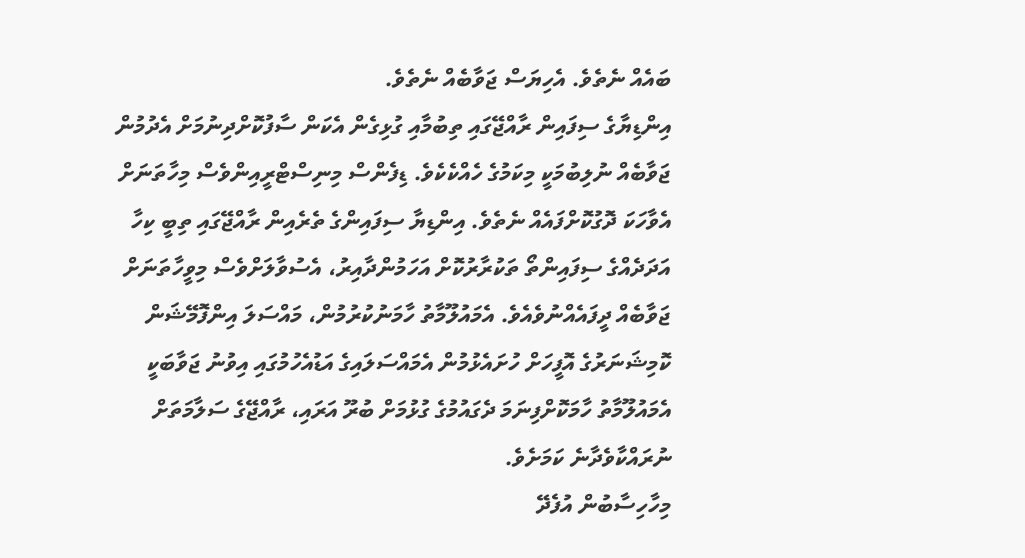ބައެއް ނެތެވެ. އެހިޔަސް ޖަވާބެއް ނެތެވެ.
އިންޑިޔާގެ ސިފައިން ރާއްޖޭގައި ތިބުމާއި ގުޅިގެން އެކަން ސާފުކޮށްދިނުމަށް އެދުމުން ޖަވާބެއް ނުލިބުމަކީ މިކަމުގެ ހެއްކެކެވެ. ޑިފެންސް މިނިސްޓްރީއިންވެސް މިހާތަނަށް އެވާހަކަ ދޮގުކޮށްފައެއް ނެތެވެ. އިންޑިޔާ ސިފައިންގެ ތެރެއިން ރާއްޖޭގައި ތިބީ ކިހާ އަދަދެއްގެ ސިފައިންތޯ ތަކުރާރުކޮށް އަހަމުންދާއިރު، އެސުވާލަށްވެސް މިވީހާތަނަށް ޖަވާބެއް ދީފައެއްނުވެއެވެ. އެމައުލޫމާތު ހާމަނުކުރުމުން، މައްސަލަ އިންފޮމޭޝަން ކޮމިޝަނަރުގެ އޮފީހަށް ހުށައެޅުމުން އެމައްސަލައިގެ އަޑުއެހުމުގައި އިވުނު ޖަވާބަކީ އެމައުލޫމާތު ހާމަކޮށްފިނަމަ ދެގައުމުގެ ގުޅުމަށް ބުރޫ އަރައި، ރާއްޖޭގެ ސަލާމަތަށް ނުރައްކާވެދާނެ ކަމަށެވެ.
މިހާހިސާބުން އުފެދޭ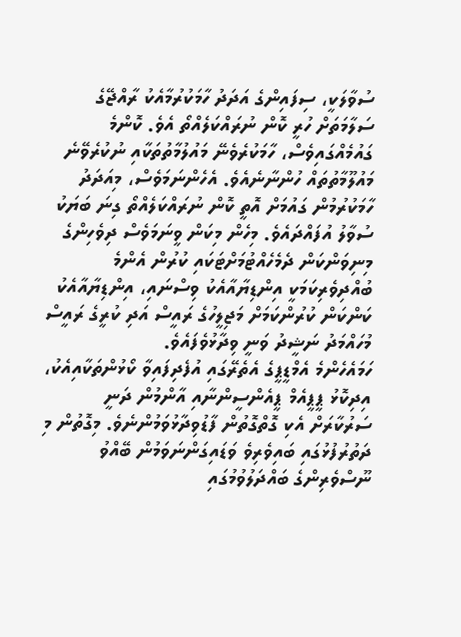ސުވާލަކީ، ސިފައިންގެ އަދަދު ހާމަކުރުމާއެކު ރާއްޖޭގެ ސަލާމަތަށް ހުރީ ކޮން ނުރައްކަލެއްތޯ އެވެ. ކޮންމެ ގައުމެއްގައިވެސް، ހާމަކުރެވެނޭ މައުލުމާތުތަކާއި ނުކުރެވޭނެ މައުލޫމާތުތައް ހުންނާނެއެވެ. އެހެންނަމަވެސް، މިއަދަދު ހާމަކުރުމުން ގައުމަށް އޮތީ ކޮން ނުރައްކަލެއްތޯ ގިނަ ބަޔަކު ސުވާލު އުފައްދައެވެ. މިހެން މިކަން ވީނަމަވެސް ދިވެހިންގެ މިނިވަންކަން ދެމެހެއްޓުމަށްޓަކައި ކުރުން އެންމެ ބުއްދިވެރިކަމަކީ އިންޑިޔާއާއެކު ވިސްނައި، އިންޑިޔާއާއެކު ކަންކަން ކުރުންކަމަށް މަޖިލީހުގެ ރައީސް އަދި ކުރީގެ ރައީސް މުހައްމަދު ނަޝީދު ވަނީ ވިދާޅުވެފައެވެ.
ހަމައެހެންމެ އެމްޑީޕީގެ އެތެރޭގައި އުފެދިފައިވާ ކޯޅުންތަކާއިއެކު، އިދިކޮޅު ޕީޕީއެމް ޕީއެންސީންނާއި އާންމުން ދަނީ ސަރުކާރަށް އެކި ގޮތްގޮތުން ފާޑުވިދާޅުވަމުންނެވެ. މިގޮތުން މި ދަތުރުފުޅުގައި ބައިވެރިވެ ވަޑައިގަންނަވަމުން ބޭއްވު ނޫސްވެރިންގެ ބައްދަލުވުމުގައި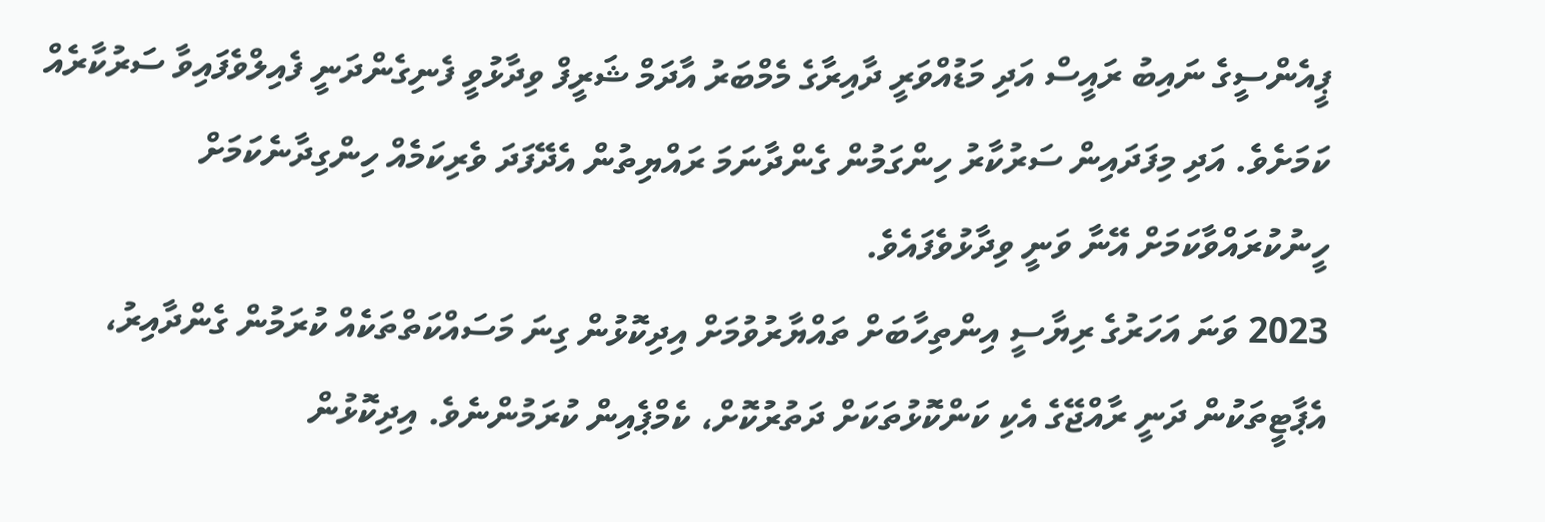ޕީއެންސީގެ ނައިބު ރައީސް އަދި މަޑުއްވަރީ ދާއިރާގެ މެމްބަރު އާދަމް ޝަރީފް ވިދާޅުވީ ފެނިގެންދަނީ ފެއިލްވެފައިވާ ސަރުކާރެއް ކަމަށެވެ. އަދި މިފަދައިން ސަރުކާރު ހިންގަމުން ގެންދާނަމަ ރައްޔިތުން އެދޭފަދަ ވެރިކަމެއް ހިންގިދާނެކަމަށް ހީނުކުރައްވާކަމަށް އޭނާ ވަނީ ވިދާޅުވެފައެވެ.
2023 ވަނަ އަހަރުގެ ރިޔާސީ އިންތިހާބަށް ތައްޔާރުވުމަށް އިދިކޮޅުން ގިނަ މަސައްކަތްތަކެއް ކުރަމުން ގެންދާއިރު، އެޕާޓީތަކުން ދަނީ ރާއްޖޭގެ އެކި ކަންކޮޅުތަކަށް ދަތުރުކޮށް، ކެމްޕެއިން ކުރަމުންނެވެ. އިދިކޮޅުން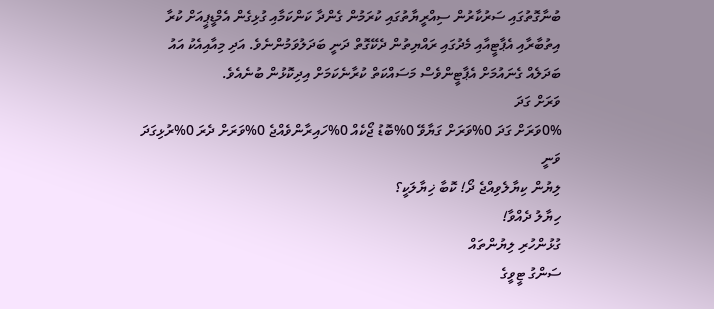ބުނާގޮތުގައި ސަރުކާރުން ސިއްރީޔާތުގައި ކުރަމުން ގެންދާ ކަންކަމާއި ގުޅިގެން އެމްޑީޕީއަށް ކުރާ އިތުބާރާއި އެޕާޓީއާއި މެދުގައި ރައްޔިތުން ދެކޭގޮތް ދަނީ ބަދަލުވަމުންނެވެ. އަދި މިއާއިއެކު އައު ބަދަލެއް ގެނައުމަށް އެޕާޓީންވެސް މަސައްކަތް ކުރާނެކަމަށް އިދިކޮޅުން ބުނެއެވެ.
ވަރަށް ގަދަ
0%ވަރަށް ގަދަ 0%ވަރަށް ގަޔާވޭ 0%ބޮޑު ޖޯކެއް 0%ހައިރާންވެއްޖެ 0%ވަރަށް ދެރަ 0%ރުޅިގަދަ ވަނީ
ލިޔުން ކިޔާލެވިއްޖެ ދޯ! ކޮބާ ޚިޔާލަކީ؟
ހިޔާލު ދެއްވާ!
ގުޅުންހުރި ލިޔުންތައް
ސަންގު ޓީވީގެ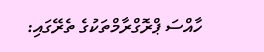ހާއްސަ ޕްރޮގްރާމްތަކުގެ ތެރޭގައި: